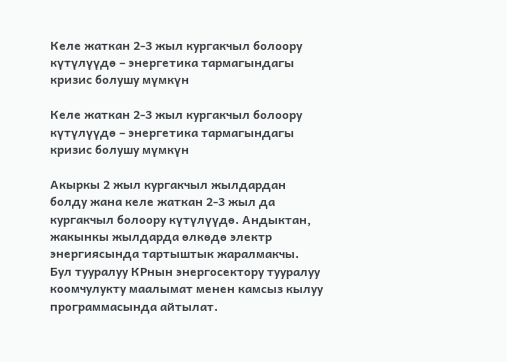Келе жаткан 2-3 жыл кургакчыл болоору күтүлүүдө – энергетика тармагындагы кризис болушу мүмкүн

Келе жаткан 2-3 жыл кургакчыл болоору күтүлүүдө – энергетика тармагындагы кризис болушу мүмкүн

Акыркы 2 жыл кургакчыл жылдардан болду жана келе жаткан 2-3 жыл да кургакчыл болоору күтүлүүдө. Андыктан, жакынкы жылдарда өлкөдө электр энергиясында тартыштык жаралмакчы. Бул тууралуу КРнын энергосектору тууралуу коомчулукту маалымат менен камсыз кылуу программасында айтылат.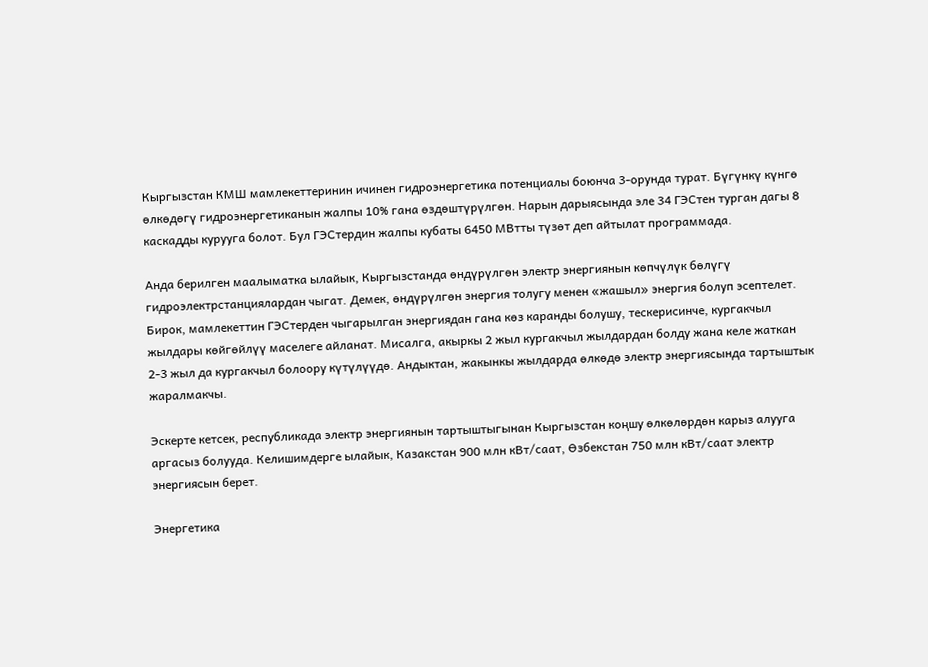Кыргызстан КМШ мамлекеттеринин ичинен гидроэнергетика потенциалы боюнча 3-орунда турат. Бүгүнкү күнгө өлкөдөгү гидроэнергетиканын жалпы 10% гана өздөштүрүлгөн. Нарын дарыясында эле 34 ГЭСтен турган дагы 8 каскадды курууга болот. Бул ГЭСтердин жалпы кубаты 6450 МВтты түзөт деп айтылат программада.

Анда берилген маалыматка ылайык, Кыргызстанда өндүрүлгөн электр энергиянын көпчүлүк бөлүгү гидроэлектрстанциялардан чыгат. Демек, өндүрүлгөн энергия толугу менен «жашыл» энергия болуп эсептелет. Бирок, мамлекеттин ГЭСтерден чыгарылган энергиядан гана көз каранды болушу, тескерисинче, кургакчыл жылдары көйгөйлүү маселеге айланат. Мисалга, акыркы 2 жыл кургакчыл жылдардан болду жана келе жаткан 2-3 жыл да кургакчыл болоору күтүлүүдө. Андыктан, жакынкы жылдарда өлкөдө электр энергиясында тартыштык жаралмакчы.

Эскерте кетсек, республикада электр энергиянын тартыштыгынан Кыргызстан коңшу өлкөлөрдөн карыз алууга аргасыз болууда. Келишимдерге ылайык, Казакстан 900 млн кВт/саат, Өзбекстан 750 млн кВт/саат электр энергиясын берет.

Энергетика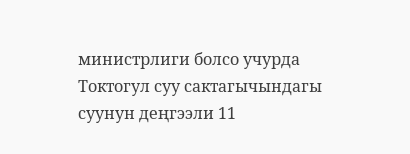министрлиги болсо учурда Токтогул суу сактагычындагы суунун деңгээли 11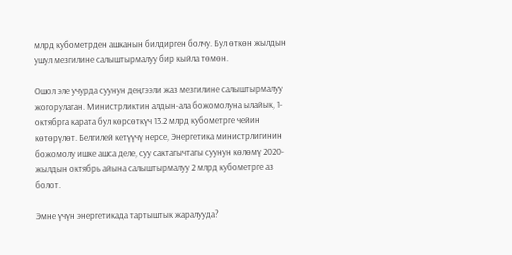млрд кубометрден ашканын билдирген болчу. Бул өткөн жылдын ушул мезгилине салыштырмалуу бир кыйла төмөн.

Ошол эле учурда суунун деңгээли жаз мезгилине салыштырмалуу жогорулаган. Министрликтин алдын-ала божомолуна ылайык, 1-октябрга карата бул көрсөткүч 13.2 млрд кубометрге чейин көтөрүлөт. Белгилей кетүүчү нерсе, Энергетика министрлигинин божомолу ишке ашса деле, суу сактагычтагы суунун көлөмү 2020-жылдын октябрь айына салыштырмалуу 2 млрд кубометрге аз болот.

Эмне үчүн энергетикада тартыштык жаралууда?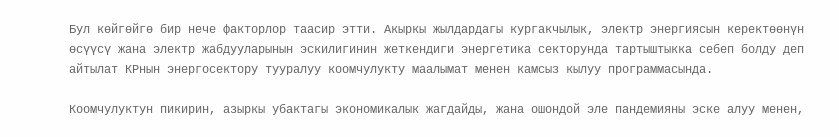Бул көйгөйгө бир нече факторлор таасир этти. Акыркы жылдардагы кургакчылык, электр энергиясын керектөөнүн өсүүсү жана электр жабдууларынын эскилигинин жеткендиги энергетика секторунда тартыштыкка себеп болду деп айтылат КРнын энергосектору тууралуу коомчулукту маалымат менен камсыз кылуу программасында.

Коомчулуктун пикирин, азыркы убактагы экономикалык жагдайды, жана ошондой эле пандемияны эске алуу менен,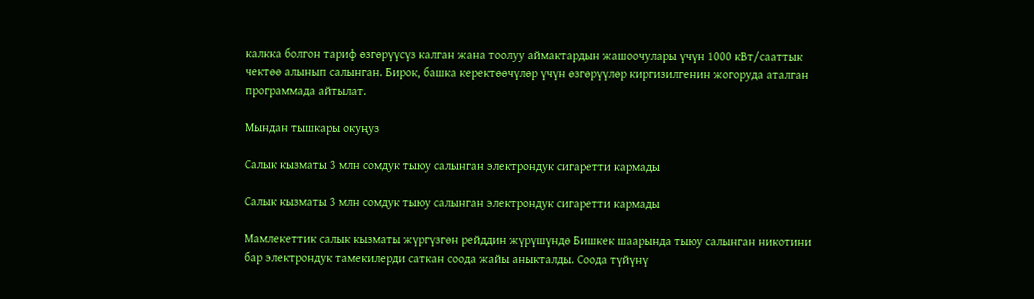калкка болгон тариф өзгөрүүсүз калган жана тоолуу аймактардын жашоочулары үчүн 1000 кВт/сааттык чектөө алынып салынган. Бирок, башка керектөөчүлөр үчүн өзгөрүүлөр киргизилгенин жогоруда аталган программада айтылат.

Мындан тышкары окуңуз

Салык кызматы 3 млн сомдук тыюу салынган электрондук сигаретти кармады

Салык кызматы 3 млн сомдук тыюу салынган электрондук сигаретти кармады

Мамлекеттик салык кызматы жүргүзгөн рейддин жүрүшүндө Бишкек шаарында тыюу салынган никотини бар электрондук тамекилерди саткан соода жайы аныкталды. Соода түйүнү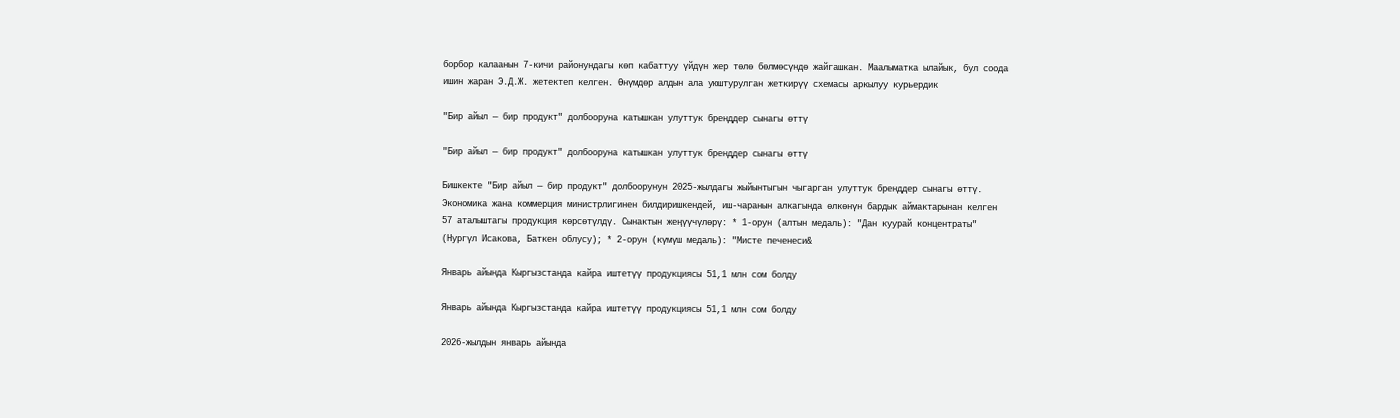борбор калаанын 7-кичи районундагы көп кабаттуу үйдүн жер төлө бөлмөсүндө жайгашкан. Маалыматка ылайык, бул соода ишин жаран Э.Д.Ж. жетектеп келген. Өнүмдөр алдын ала уюштурулган жеткирүү схемасы аркылуу курьердик

"Бир айыл — бир продукт" долбооруна катышкан улуттук бренддер сынагы өттү

"Бир айыл — бир продукт" долбооруна катышкан улуттук бренддер сынагы өттү

Бишкекте "Бир айыл — бир продукт" долбоорунун 2025-жылдагы жыйынтыгын чыгарган улуттук бренддер сынагы өттү. Экономика жана коммерция министрлигинен билдиришкендей, иш-чаранын алкагында өлкөнүн бардык аймактарынан келген 57 аталыштагы продукция көрсөтүлдү. Сынактын жеңүүчүлөрү: * 1-орун (алтын медаль): "Дан куурай концентраты" (Нургүл Исакова, Баткен облусу); * 2-орун (күмүш медаль): "Мисте печенеси&

Январь айында Кыргызстанда кайра иштетүү продукциясы 51,1 млн сом болду

Январь айында Кыргызстанда кайра иштетүү продукциясы 51,1 млн сом болду

2026-жылдын январь айында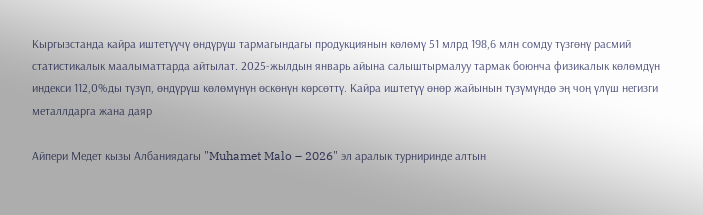Кыргызстанда кайра иштетүүчү өндүрүш тармагындагы продукциянын көлөмү 51 млрд 198,6 млн сомду түзгөнү расмий статистикалык маалыматтарда айтылат. 2025-жылдын январь айына салыштырмалуу тармак боюнча физикалык көлөмдүн индекси 112,0%ды түзүп, өндүрүш көлөмүнүн өскөнүн көрсөттү. Кайра иштетүү өнөр жайынын түзүмүндө эң чоң үлүш негизги металлдарга жана даяр

Айпери Медет кызы Албаниядагы "Muhamet Malo – 2026" эл аралык турниринде алтын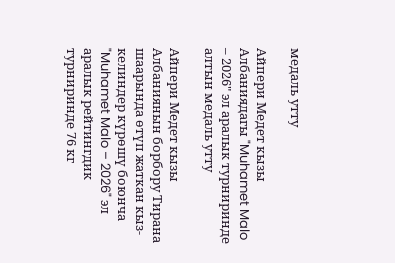медаль утту

Айпери Медет кызы Албаниядагы "Muhamet Malo – 2026" эл аралык турниринде алтын медаль утту

Айпери Медет кызы Албаниянын борбору Тирана шаарында өтүп жаткан кыз-келиндер күрөшү боюнча "Muhamet Malo – 2026" эл аралык рейтингдик турниринде 76 кг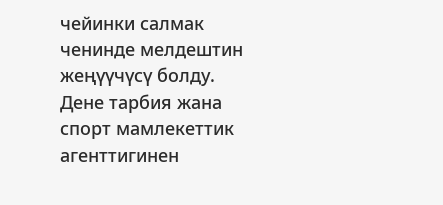чейинки салмак ченинде мелдештин жеңүүчүсү болду. Дене тарбия жана спорт мамлекеттик агенттигинен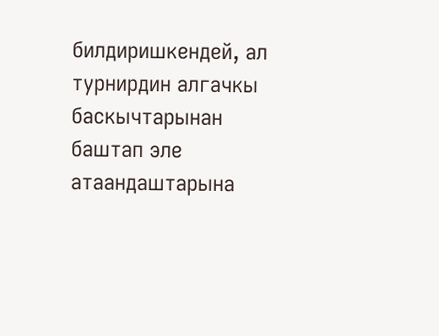билдиришкендей, ал турнирдин алгачкы баскычтарынан баштап эле атаандаштарына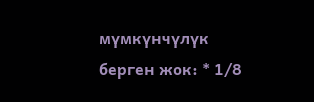мүмкүнчүлүк берген жок: * 1/8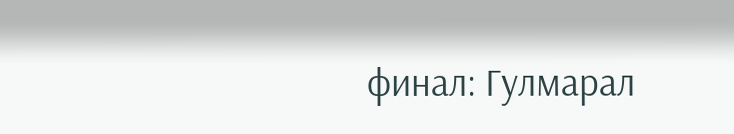финал: Гулмарал